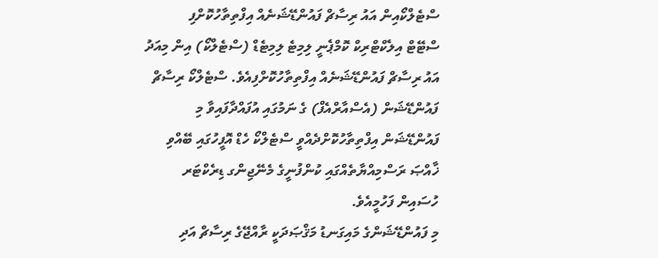ސްޓެލްކޯއިން އައު ރިސާޗް ފައުންޑޭޝަނެއް އިފްތިތާހުކޮށްފި
ސްޓޭޓް އިލެކްޓްރިކް ކޮމްޕެނީ ލިމިޓެ ލިމިޓެޑް (ސްޓެލްކޯ) އިން މިއަދު އައު ރިސާޗް ފައުންޑޭޝަނެއް އިފްތިތާހުކޮށްފިއެވެ. ސްޓެލްކޯ ރިސާޗް ފައުންޑޭޝަން (އެސްއާރްއެފް) ގެ ނަމުގައި އުފައްދާފައިވާ މި ފައުންޑޭޝަން އިފްތިތާހުކޮށްދެއްވީ ސްޓެލްކޯ ހެޑް އޮފީހުގައި ބޭއްވި ޚާއްޞަ ރަސްމިއްޔާތެއްގައި ކުންފުނީގެ މެނޭޖިންގ ޑިރެކްޓަރ ހުސައިން ފަހުމީއެވެ.
މި ފައުންޑޭޝަންގެ މައިގަނޑު މަޤްޞަދަކީ ރާއްޖޭގެ ރިސާޗް އަދި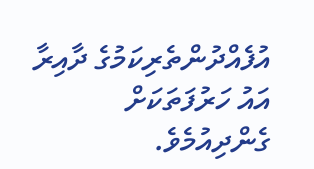އުފެއްދުންތެރިކަމުގެ ދާއިރާ އައު ހަރުފަތަކަށް ގެންދިއުމެވެ.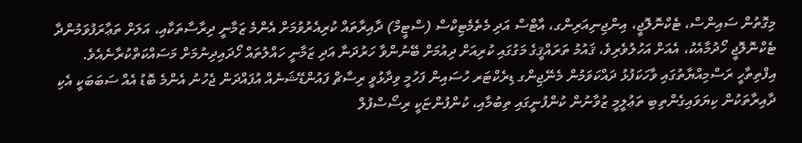މިގޮތުން ސައިންސް، ޓެކްނޮލޮޖީ، އިންޖިނިއަރިންގ، އާޓްސް އަދި މެތެމެޓިކްސް (ސްޓީމް) ދާއިރާތައް ކުރިއެރުވުމަށް އެންމެ ޒަމާނީ ދިރާސާތަކާއި، އަލަށް ތަޢާރަފުވަމުންދާ ޓެކްނޮލޮޖީ ހޯދުމާއެކު، އެއަށް އަހުލުވެރިވެ، ޤައުމު ތަރައްޤީގެ މަގުގައި ކުރިއަށް ދިއުމަށް ބޭނުންވާ ހަރުދަނާ އަދި ޒަމާނީ ހައްލުތައް ހޯދައިދިނުމަށް މަސައްކަތްކުރާނެއެވެ.
އިފްތިތާހީ ރަސްމިއްޔާތުގައި ވާހަކަފުޅު ދައްކަވަމުން މެނޭޖިންގ ޑިރެކްޓަރ ހުސައިން ފަހުމީ ވިދާޅުވީ ރިސާޗް ފައުންޑޭޝަނެއް އުފައްދަން ޖެހުނު އެންމެ ބޮޑު އެއް ސަބަބަކީ އެކި ދާއިރާތަކުން ކިޔަވައިގެންތިބި ތަޢުލީމީ ޒުވާނުން ކުންފުނީގައި ތިބުމާއި، ކުންފުންޏަކީ ރިސޯސްފުލް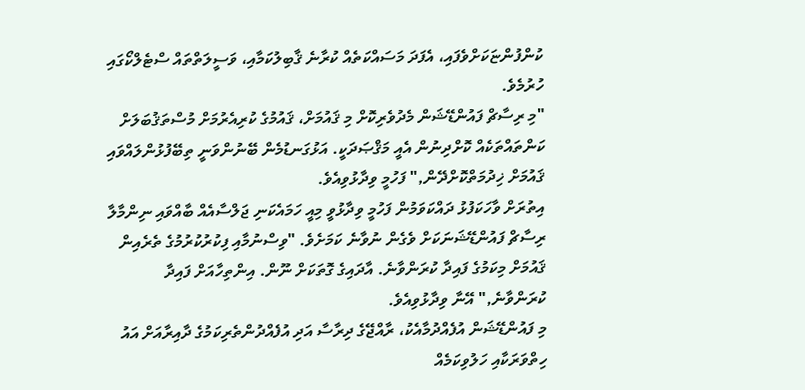ކުންފުންޏަކަށްވެފައި، އެފަދަ މަސައްކަތެއް ކުރާނެ ޤާބިލުކަމާއި، ވަސީލަތްތައް ސްޓެލްކޯގައި ހުރުމެވެ.
"މި ރިސާޗް ފައުންޑޭޝަން މެދުވެރިކޮށް މި ޤައުމަށް، ޤައުމުގެ ކުރިއެރުމަށް މުސްތަޤުބަލަށް ކަންތައްތަކެއް ކޮށްދިނުން އެއީ މަޤްޞަދަކީ. އަޅުގަނޑުމެން ބޭނުންވަނީ ތިބޭފުޅުންލައްވައި ޤައުމަށް ޚިދުމަތްކޮށްދޭން," ފަހުމީ ވިދާޅުވިއެވެ.
އިތުރަށް ވާހަކަފުޅު ދައްކަވަމުން ފަހުމީ ވިދާޅުވީ މިއީ ހަމައެކަނި ޖަލްސާއެއް ބާއްވައި ނިންމާލާ ރިސާޗް ފައުންޑޭޝަނަކަށް ވެގެން ނުވާނެ ކަމަށެވެ. "ވިސްނުމާއި ފިކުރުކުރުމުގެ ތެރެއިން ޤައުމަށް މިކަމުގެ ފައިދާ ކުރަންވާނެ. އާދައިގެ ގޮތަކަށް ނޫން. އިންތިހާއަށް ފައިދާ ކުރަންވާނެ," އޭނާ ވިދާޅުވިއެވެ.
މި ފައުންޑޭޝަން އުފެއްދުމާއެކު، ރާއްޖޭގެ ދިރާސާ އަދި އުފެއްދުންތެރިކަމުގެ ދާއިރާއަށް އައު ހިތްވަރަކާއި ހަލުވިކަމެއް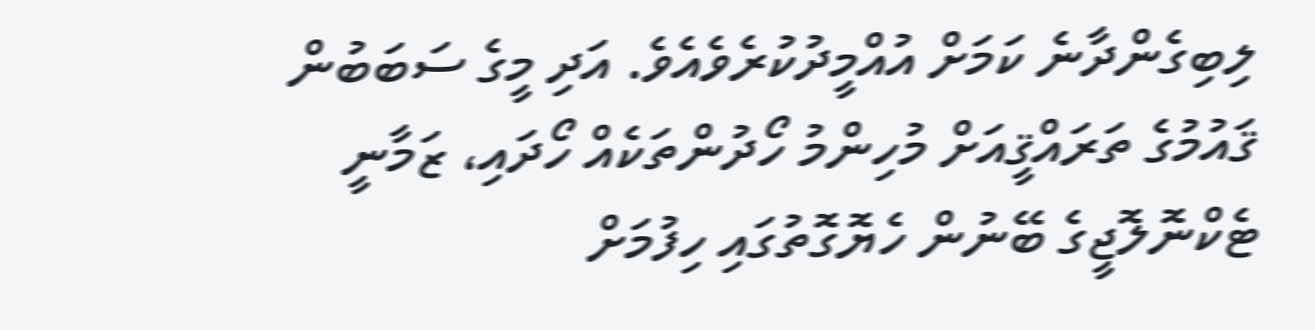ލިބިގެންދާނެ ކަމަށް އުއްމީދުކުރެވެއެވެ. އަދި މީގެ ސަބަބުން ޤައުމުގެ ތަރައްޤީއަށް މުހިންމު ހޯދުންތަކެއް ހޯދައި، ޒަމާނީ ޓެކްނޮލޮޖީގެ ބޭނުން ހެޔޮގޮތުގައި ހިފުމަށް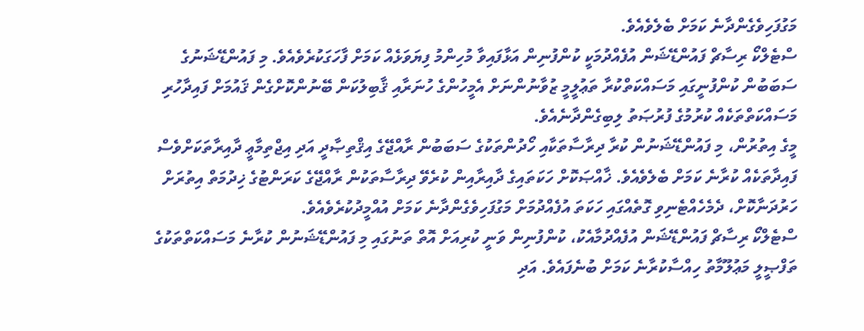މަގުފަހިވެގެންދާނެ ކަމަށް ބެލެވެއެވެ.
ސްޓެލްކޯ ރިސާޗް ފައުންޑޭޝަން އުފެއްދުމަކީ ކުންފުނިން އަޅާފައިވާ މުހިންމު ފިޔަވަޅެއް ކަމަށް ފާހަގަކުރެވެއެވެ. މި ފައުންޑޭޝަނުގެ ސަބަބުން ކުންފުނީގައި މަސައްކަތްކުރާ ތަޢުލީމީ ޒުވާނުންނަށް އެމީހުންގެ ހުނަރާއި ޤާބިލުކަން ބޭނުންކޮށްގެން ޤައުމަށް ފައިދާހުރި މަސައްކަތްތަކެއް ކުރުމުގެ ފުރުޞަތު ލިބިގެންދާނެއެވެ.
މީގެ އިތުރުން، މި ފައުންޑޭޝަނުން ކުރާ ދިރާސާތަކާއި ހޯދުންތަކުގެ ސަބަބުން ރާއްޖޭގެ އިޤްތިޞާދީ އަދި އިޖްތިމާޢީ ދާއިރާތަކަށްވެސް ފައިދާތަކެއް ކުރާނެ ކަމަށް ބެލެވެއެވެ. ޚާއްޞަކޮށް ހަކަތައިގެ ދާއިރާއިން ކުރެވޭ ދިރާސާތަކުން ރާއްޖޭގެ ކަރަންޓުގެ ޚިދުމަތް އިތުރަށް ހަރުދަނާކޮށް، ދެމެހެއްޓެނިވި ގޮތެއްގައި ހަކަތަ އުފެއްދުމަށް މަގުފަހިވެގެންދާނެ ކަމަށް އުއްމީދުކުރެވެއެވެ.
ސްޓެލްކޯ ރިސާޗް ފައުންޑޭޝަން އުފެއްދުމާއެކު، ކުންފުނިން ވަނީ ކުރިއަށް އޮތް ތަނުގައި މި ފައުންޑޭޝަނުން ކުރާނެ މަސައްކަތްތަކުގެ ތަފްޞީލީ މަޢުލޫމާތު ހިއްސާކުރާނެ ކަމަށް ބުނެފައެވެ. އަދި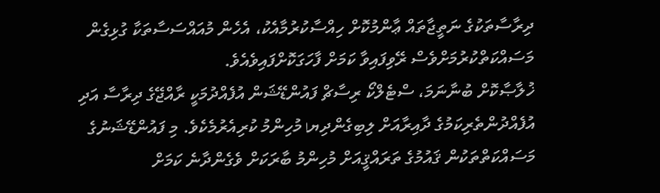ދިރާސާތަކުގެ ނަތީޖާތައް ޢާންމުކޮށް ހިއްސާކުރުމާއެކު، އެހެން މުއައްސަސާތަކާ ގުޅިގެން މަސައްކަތްކުރުމަށްވެސް ރޭވިފައިވާ ކަމަށް ފާހަގަކޮށްފައިވެއެވެ.
ޚުލާޞާކޮށް ބުނާނަމަ، ސްޓެލްކޯ ރިސާޗް ފައުންޑޭޝަން އުފެއްދުމަކީ ރާއްޖޭގެ ދިރާސާ އަދި އުފެއްދުންތެރިކަމުގެ ދާއިރާއަށް ލިބިގެންދިޔا މުހިންމު ކުރިއެރުމެކެވެ. މި ފައުންޑޭޝަނުގެ މަސައްކަތްތަކުން ޤައުމުގެ ތަރައްޤީއަށް މުހިންމު ބާރަކަށް ވެގެންދާނެ ކަމަށް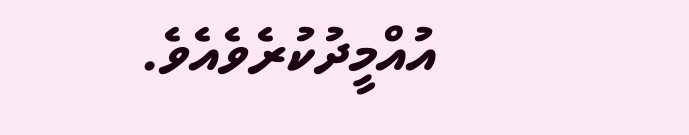އުއްމީދުކުރެވެއެވެ.